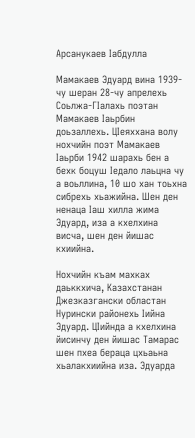Арсанукаев Iабдулла

Мамакаев Эдуард вина 1939-чу шеран 28-чу апрелехь Соьлжа-ГIалахь поэтан Мамакаев Iаьрбин доьзаллехь. ЦIеяххана волу нохчийн поэт Мамакаев Iаьрби 1942 шарахь бен а бехк боцуш Iедало лаьцна чу а воьллина, 10 шо хан тоьхна сибрехь хьажийна. Шен ден ненаца Iаш хилла жима Эдуард, иза а кхелхина висча, шен ден йишас кхиийна.

Нохчийн къам махках даьккхича, Казахстанан Джезказгански областан Нурински районехь Iийна Эдуард. ЦIийнда а кхелхина йисинчу ден йишас Тамарас шен пхеа бераца цхьаьна хьалакхиийна иза. Эдуарда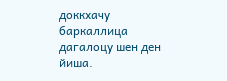доккхачу баркаллица дагалоцу шен ден йиша.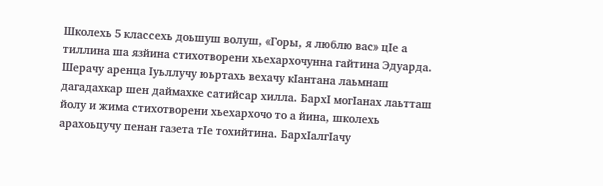Школехь 5 классехь доьшуш волуш, «Горы, я люблю вас» цIе а тиллина ша язйина стихотворени хьехархочунна гайтина Эдуарда. Шерачу аренца Iуьллучу юьртахь вехачу кIантана лаьмнаш дагадахкар шен даймахке сатийсар хилла. БархI могIанах лаьтташ йолу и жима стихотворени хьехархочо то а йина, школехь арахоьцучу пенан газета тIе тохийтина. БархIалгIачу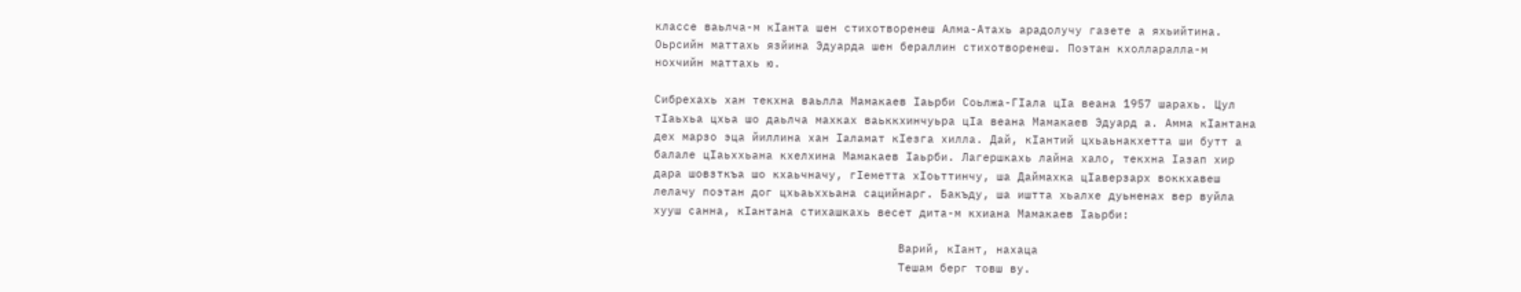классе ваьлча-м кIанта шен стихотворенеш Алма-Атахь арадолучу газете а яхьийтина.  Оьрсийн маттахь язйина Эдуарда шен бераллин стихотворенеш. Поэтан кхолларалла-м нохчийн маттахь ю.

Сибрехахь хан текхна ваьлла Мамакаев Iаьрби Соьлжа-ГIала цIа веана 1957 шарахь. Цул тIаьхьа цхьа шо даьлча махках ваьккхинчуьра цIа веана Мамакаев Эдуард а. Амма кIантана дех марзо эца йиллина хан Iаламат кIезга хилла. Дай, кIантий цхьаьнакхетта ши бутт а балале цIаьххьана кхелхина Мамакаев Iаьрби. Лагершкахь лайна хало, текхна Iазап хир дара шовзткъа шо кхаьчначу, гIеметта хIоьттинчу, ша Даймахка цIаверзарх воккхавеш лелачу поэтан дог цхьаьххьана сацийнарг. Бакъду, ша иштта хьалхе дуьненах вер вуйла хууш санна, кIантана стихашкахь весет дита-м кхиана Мамакаев Iаьрби:

                                   Варий, кIант, нахаца
                                   Тешам берг товш ву.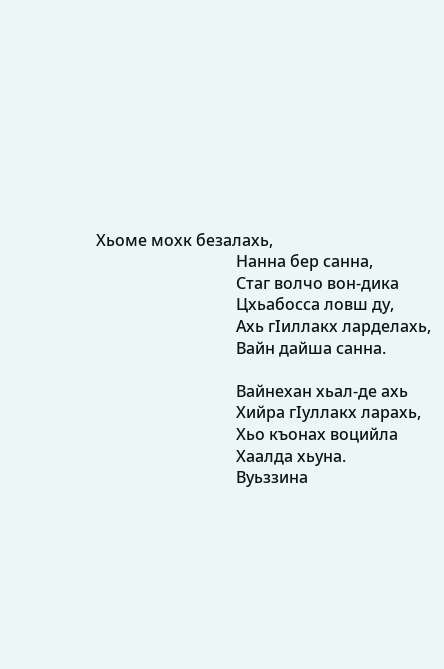Хьоме мохк безалахь,
                                   Нанна бер санна,
                                   Стаг волчо вон-дика
                                   Цхьабосса ловш ду,
                                   Ахь гIиллакх ларделахь,
                                   Вайн дайша санна.

                                   Вайнехан хьал-де ахь
                                   Хийра гIуллакх ларахь,
                                   Хьо къонах воцийла
                                   Хаалда хьуна.
                                   Вуьззина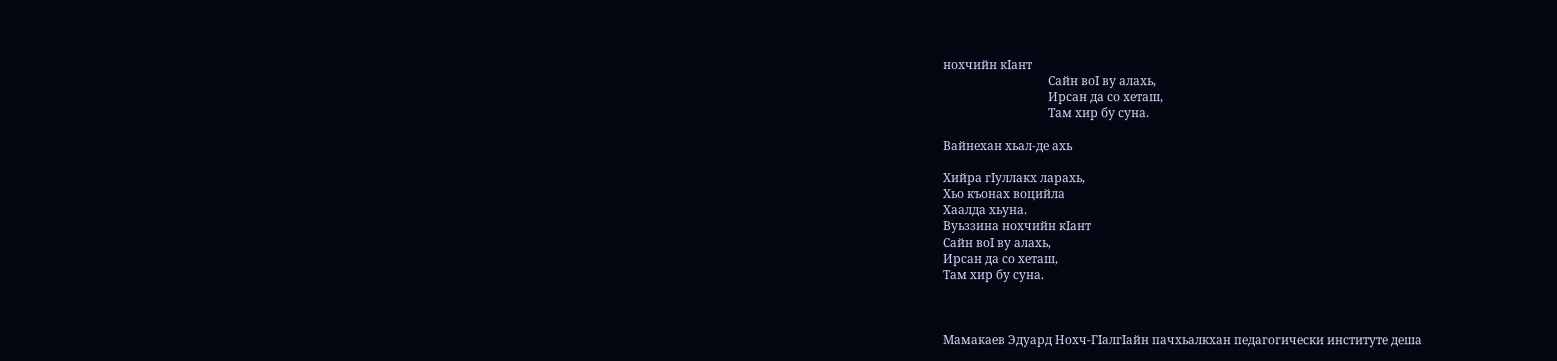нохчийн кIант
                                   Сайн воI ву алахь,
                                   Ирсан да со хеташ,
                                   Там хир бу суна.

Вайнехан хьал-де ахь

Хийра гIуллакх ларахь,
Хьо къонах воцийла
Хаалда хьуна.
Вуьззина нохчийн кIант
Сайн воI ву алахь,
Ирсан да со хеташ,
Там хир бу суна.



Мамакаев Эдуард Нохч-ГIалгIайн пачхьалкхан педагогически институте деша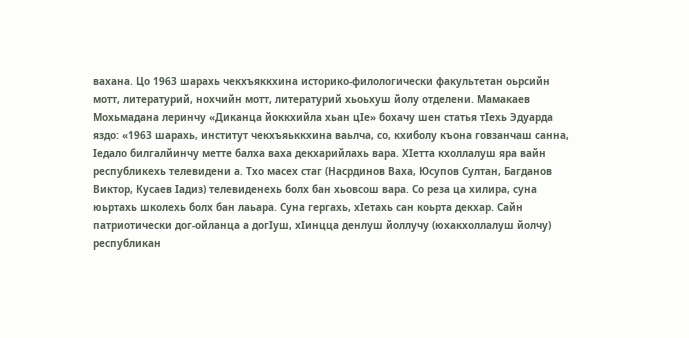вахана. Цо 1963 шарахь чекхъяккхина историко-филологически факультетан оьрсийн мотт, литературий, нохчийн мотт, литературий хьоьхуш йолу отделени. Мамакаев Мохьмадана леринчу «Диканца йоккхийла хьан цIе» бохачу шен статья тIехь Эдуарда яздо: «1963 шарахь, институт чекхъяьккхина ваьлча, со, кхиболу къона говзанчаш санна, Iедало билгалйинчу метте балха ваха декхарийлахь вара. ХIетта кхоллалуш яра вайн республикехь телевидени а. Тхо масех стаг (Насрдинов Ваха, Юсупов Султан, Багданов Виктор, Кусаев Iадиз) телевиденехь болх бан хьовсош вара. Со реза ца хилира, суна юьртахь школехь болх бан лаьара. Суна гергахь, хIетахь сан коьрта декхар. Сайн патриотически дог-ойланца а догIуш, хIинцца денлуш йоллучу (юхакхоллалуш йолчу) республикан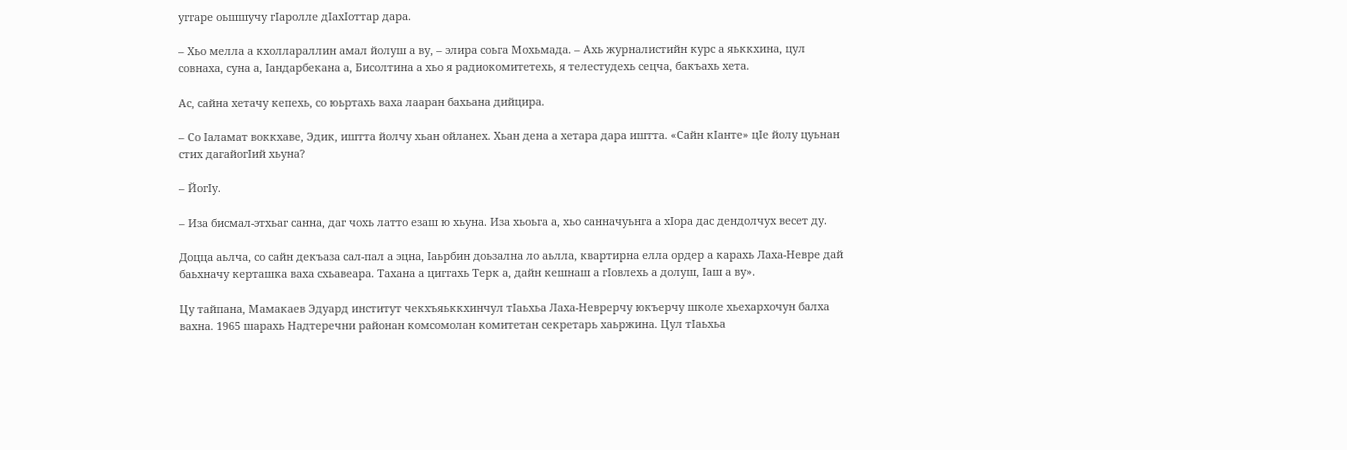уггаре оьшшучу гIаролле дIахIоттар дара.

– Хьо мелла а кхоллараллин амал йолуш а ву, – элира соьга Мохьмада. – Ахь журналистийн курс а яьккхина, цул совнаха, суна а, Iандарбекана а, Бисолтина а хьо я радиокомитетехь, я телестудехь сецча, бакъахь хета.

Ас, сайна хетачу кепехь, со юьртахь ваха лааран бахьана дийцира.

– Со Iаламат воккхаве, Эдик, иштта йолчу хьан ойланех. Хьан дена а хетара дара иштта. «Сайн кIанте» цIе йолу цуьнан стих дагайогIий хьуна?

– ЙогIу.

– Иза бисмал-этхьаг санна, даг чохь латто езаш ю хьуна. Иза хьоьга а, хьо санначуьнга а хIора дас дендолчух весет ду.

Доцца аьлча, со сайн декъаза сал-пал а эцна, Iаьрбин доьзална ло аьлла, квартирна елла ордер а карахь Лаха-Невре дай баьхначу керташка ваха схьавеара. Тахана а циггахь Терк а, дайн кешнаш а гIовлехь а долуш, Iаш а ву».

Цу тайпана, Мамакаев Эдуард институт чекхъяьккхинчул тIаьхьа Лаха-Неврерчу юкъерчу школе хьехархочун балха вахна. 1965 шарахь Надтеречни районан комсомолан комитетан секретарь хаьржина. Цул тIаьхьа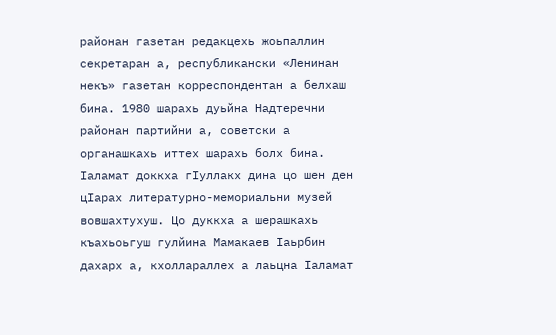районан газетан редакцехь жоьпаллин секретаран а, республикански «Ленинан некъ» газетан корреспондентан а белхаш бина. 1980 шарахь дуьйна Надтеречни районан партийни а, советски а органашкахь иттех шарахь болх бина. Iаламат доккха гIуллакх дина цо шен ден цIарах литературно-мемориальни музей вовшахтухуш. Цо дуккха а шерашкахь къахьоьгуш гулйина Мамакаев Iаьрбин дахарх а, кхоллараллех а лаьцна Iаламат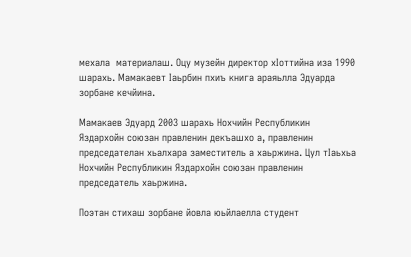мехала  материалаш. Оцу музейн директор хIоттийна иза 1990 шарахь. Мамакаевт Iаьрбин пхиъ книга араяьлла Эдуарда зорбане кечйина.

Мамакаев Эдуард 2003 шарахь Нохчийн Республикин Яздархойн союзан правленин декъашхо а, правленин председателан хьалхара заместитель а хаьржина. Цул тIаьхьа Нохчийн Республикин Яздархойн союзан правленин председатель хаьржина.

Поэтан стихаш зорбане йовла юьйлаелла студент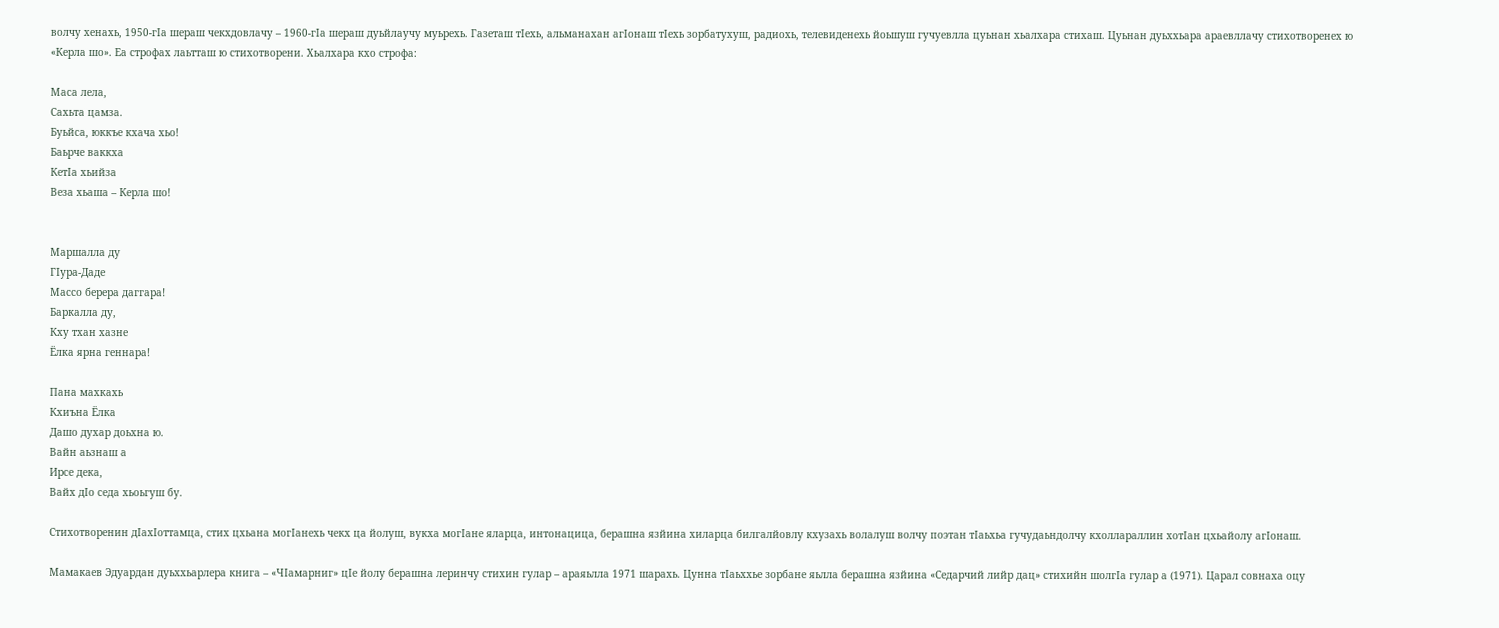волчу хенахь, 1950-гIа шераш чекхдовлачу – 1960-гIа шераш дуьйлаучу муьрехь. Газеташ тIехь, альманахан агIонаш тIехь зорбатухуш, радиохь, телевиденехь йоьшуш гучуевлла цуьнан хьалхара стихаш. Цуьнан дуьххьара араевллачу стихотворенех ю «Керла шо». Еа строфах лаьтташ ю стихотворени. Хьалхара кхо строфа:

Маса лела,
Сахьта цамза.
Буьйса, юккъе кхача хьо!
Баьрче ваккха
КетIа хьийза
Веза хьаша – Керла шо!


Маршалла ду
ГIура-Даде
Массо берера даггара!
Баркалла ду,
Кху тхан хазне
Ёлка ярна геннара!

Пана махкахь
Кхиъна Ёлка
Дашо духар доьхна ю.
Вайн аьзнаш а
Ирсе дека,
Вайх дIо седа хьоьгуш бу.

Стихотворенин дIахIоттамца, стих цхьана могIанехь чекх ца йолуш, вукха могIане яларца, интонацица, берашна язйина хиларца билгалйовлу кхузахь волалуш волчу поэтан тIаьхьа гучудаьндолчу кхоллараллин хотIан цхьайолу агIонаш.

Мамакаев Эдуардан дуьххьарлера книга – «ЧIамарниг» цIе йолу берашна леринчу стихин гулар – араяьлла 1971 шарахь. Цунна тIаьххье зорбане яьлла берашна язйина «Седарчий лийр дац» стихийн шолгIа гулар а (1971). Царал совнаха оцу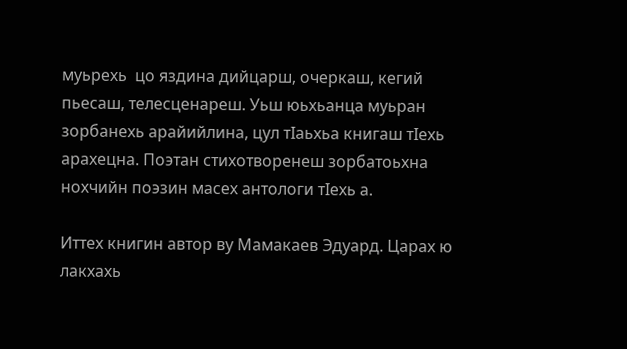муьрехь  цо яздина дийцарш, очеркаш, кегий пьесаш, телесценареш. Уьш юьхьанца муьран зорбанехь арайийлина, цул тIаьхьа книгаш тIехь арахецна. Поэтан стихотворенеш зорбатоьхна нохчийн поэзин масех антологи тIехь а.

Иттех книгин автор ву Мамакаев Эдуард. Царах ю лакхахь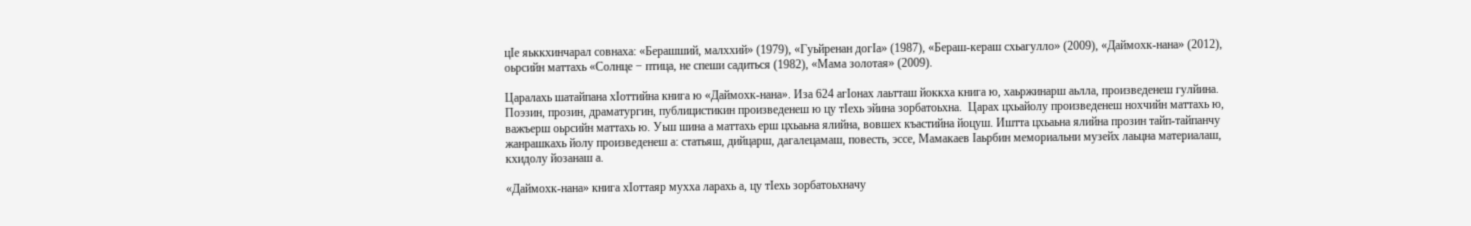цIе яьккхинчарал совнаха: «Берашший, малххий» (1979), «Гуьйренан догIа» (1987), «Бераш-кераш схьагулло» (2009), «Даймохк-нана» (2012), оьрсийн маттахь «Солнце − птица, не спеши садиться (1982), «Мама золотая» (2009).

Царалахь шатайпана хIоттийна книга ю «Даймохк-нана». Иза 624 агIонах лаьтташ йоккха книга ю, хаьржинарш аьлла, произведенеш гулйина. Поэзин, прозин, драматургин, публицистикин произведенеш ю цу тIехь эйина зорбатоьхна.  Царах цхьайолу произведенеш нохчийн маттахь ю, важъерш оьрсийн маттахь ю. Уьш шина а маттахь ерш цхьаьна ялийна, вовшех къастийна йоцуш. Иштта цхьаьна ялийна прозин тайп-тайпанчу жанрашкахь йолу произведенеш а: статьяш, дийцарш, дагалецамаш, повесть, эссе, Мамакаев Iаьрбин мемориальни музейх лаьцна материалаш, кхидолу йозанаш а.

«Даймохк-нана» книга хIоттаяр мухха ларахь а, цу тIехь зорбатоьхначу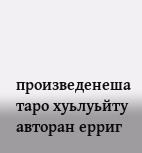произведенеша таро хуьлуьйту авторан ерриг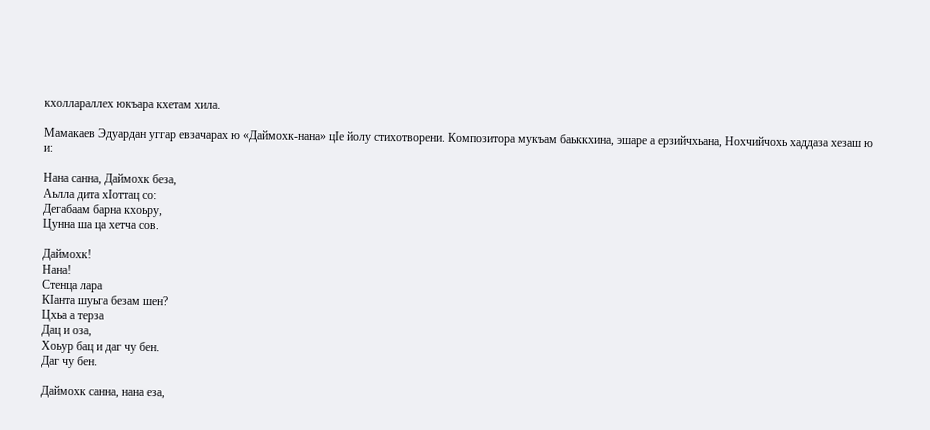кхоллараллех юкъара кхетам хила.

Мамакаев Эдуардан уггар евзачарах ю «Даймохк-нана» цIе йолу стихотворени. Композитора мукъам баьккхина, эшаре а ерзийчхьана, Нохчийчохь хаддаза хезаш ю и:

Нана санна, Даймохк беза,
Аьлла дита хIоттац со:
Дегабаам барна кхоьру,
Цунна ша ца хетча сов.

Даймохк!
Нана!
Стенца лара
КIанта шуьга безам шен?
Цхьа а терза
Дац и оза,
Хоьур бац и даг чу бен.
Даг чу бен.

Даймохк санна, нана еза,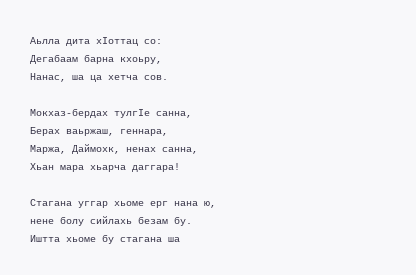Аьлла дита хIоттац со:
Дегабаам барна кхоьру,
Нанас, ша ца хетча сов.

Мокхаз-бердах тулгIе санна,
Берах ваьржаш, геннара,
Маржа, Даймохк, ненах санна,
Хьан мара хьарча даггара!

Стагана уггар хьоме ерг нана ю, нене болу сийлахь безам бу. Иштта хьоме бу стагана ша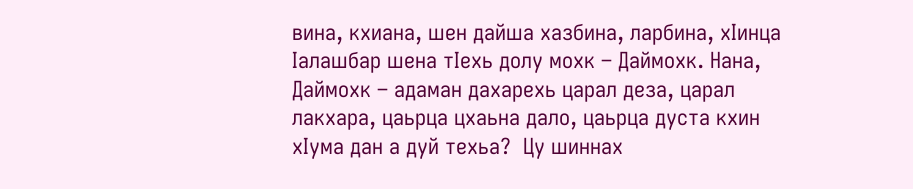вина, кхиана, шен дайша хазбина, ларбина, хIинца Iалашбар шена тIехь долу мохк – Даймохк. Нана, Даймохк – адаман дахарехь царал деза, царал лакхара, цаьрца цхаьна дало, цаьрца дуста кхин хIума дан а дуй техьа?  Цу шиннах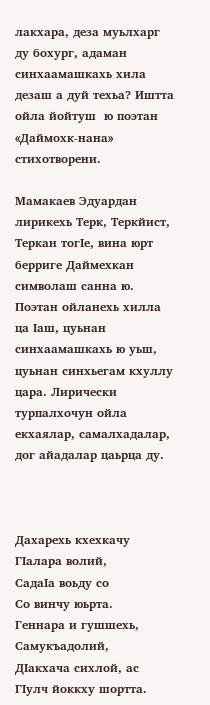лакхара, деза муьлхарг ду бохург, адаман синхаамашкахь хила дезаш а дуй техьа? Иштта ойла йойтуш  ю поэтан «Даймохк-нана» стихотворени.

Мамакаев Эдуардан лирикехь Терк, Теркйист, Теркан тогIе, вина юрт берриге Даймехкан символаш санна ю. Поэтан ойланехь хилла ца Iаш, цуьнан синхаамашкахь ю уьш, цуьнан синхьегам кхуллу цара. Лирически турпалхочун ойла екхаялар, самалхадалар, дог айадалар цаьрца ду.



Дахарехь кхехкачу
ГIалара волий,
СадаIа воьду со
Со винчу юьрта.
Геннара и гушшехь,
Самукъадолий,
ДIакхача сихлой, ас
ГIулч йоккху шортта.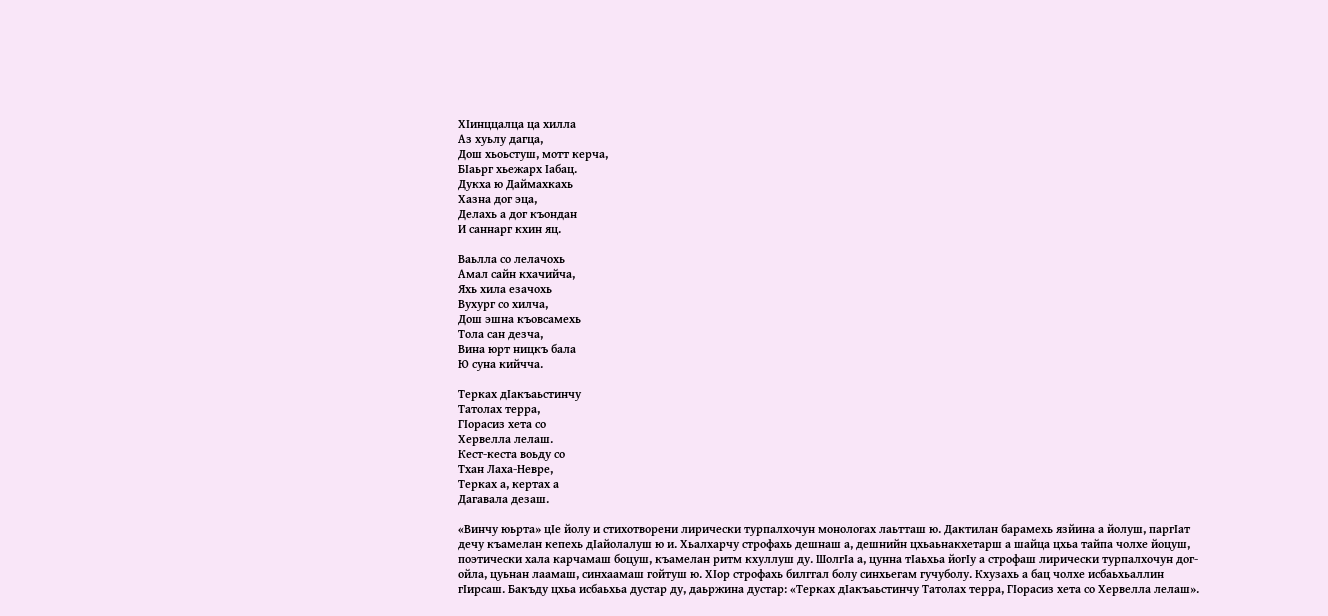ХIинццалца ца хилла
Аз хуьлу дагца,
Дош хьоьстуш, мотт керча,
БIаьрг хьежарх Iабац.
Дукха ю Даймахкахь
Хазна дог эца,
Делахь а дог къондан
И саннарг кхин яц.

Ваьлла со лелачохь
Амал сайн кхачийча,
Яхь хила езачохь
Вухург со хилча,
Дош эшна къовсамехь
Тола сан дезча,
Вина юрт ницкъ бала
Ю суна кийчча.

Терках дIакъаьстинчу
Татолах терра,
ГIорасиз хета со
Хервелла лелаш.
Кест-кеста воьду со
Тхан Лаха-Невре,
Терках а, кертах а
Дагавала дезаш.

«Винчу юьрта» цIе йолу и стихотворени лирически турпалхочун монологах лаьтташ ю. Дактилан барамехь язйина а йолуш, паргIат дечу къамелан кепехь дIайолалуш ю и. Хьалхарчу строфахь дешнаш а, дешнийн цхьаьнакхетарш а шайца цхьа тайпа чолхе йоцуш, поэтически хала карчамаш боцуш, къамелан ритм кхуллуш ду. ШолгIа а, цунна тIаьхьа йогIу а строфаш лирически турпалхочун дог-ойла, цуьнан лаамаш, синхаамаш гойтуш ю. ХIор строфахь билггал болу синхьегам гучуболу. Кхузахь а бац чолхе исбаьхьаллин гIирсаш. Бакъду цхьа исбаьхьа дустар ду, даьржина дустар: «Терках дIакъаьстинчу Татолах терра, ГIорасиз хета со Хервелла лелаш».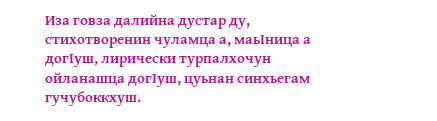Иза говза далийна дустар ду, стихотворенин чуламца а, маьIница а догIуш, лирически турпалхочун ойланашца догIуш, цуьнан синхьегам гучубоккхуш.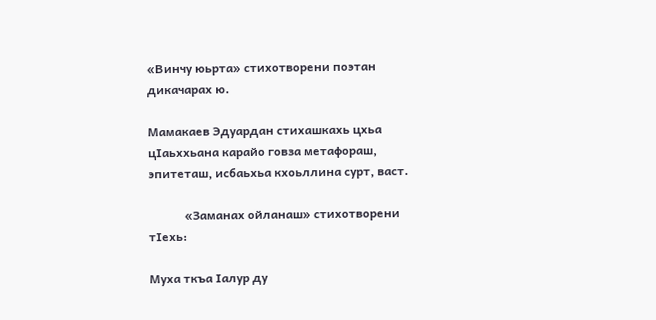«Винчу юьрта» стихотворени поэтан дикачарах ю.

Мамакаев Эдуардан стихашкахь цхьа цIаьххьана карайо говза метафораш, эпитеташ, исбаьхьа кхоьллина сурт, васт.

            «Заманах ойланаш» стихотворени тIехь:

Муха ткъа Iалур ду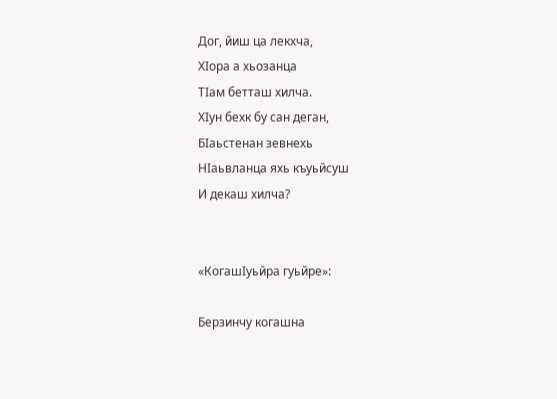Дог, йиш ца лекхча,
ХIора а хьозанца
ТIам бетташ хилча.
ХIун бехк бу сан деган,
БIаьстенан зевнехь
НIаьвланца яхь къуьйсуш
И декаш хилча?


«КогашIуьйра гуьйре»:

Берзинчу когашна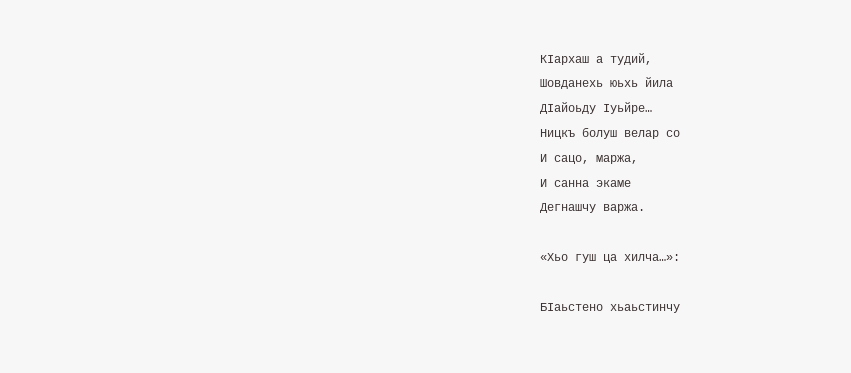КIархаш а тудий,
Шовданехь юьхь йила
ДIайоьду Iуьйре…
Ницкъ болуш велар со
И сацо, маржа,
И санна экаме
Дегнашчу варжа.

«Хьо гуш ца хилча…»:

БIаьстено хьаьстинчу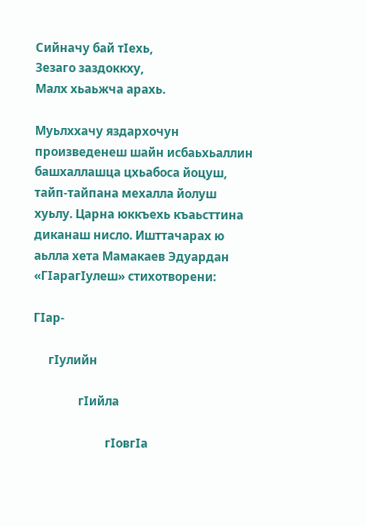Сийначу бай тIехь,
Зезаго заздоккху,
Малх хьаьжча арахь.

Муьлххачу яздархочун произведенеш шайн исбаьхьаллин башхаллашца цхьабоса йоцуш, тайп-тайпана мехалла йолуш хуьлу. Царна юккъехь къаьсттина диканаш нисло. Ишттачарах ю аьлла хета Мамакаев Эдуардан «ГIарагIулеш» стихотворени:

ГIар-

     гIулийн

               гIийла

                        гIовгIа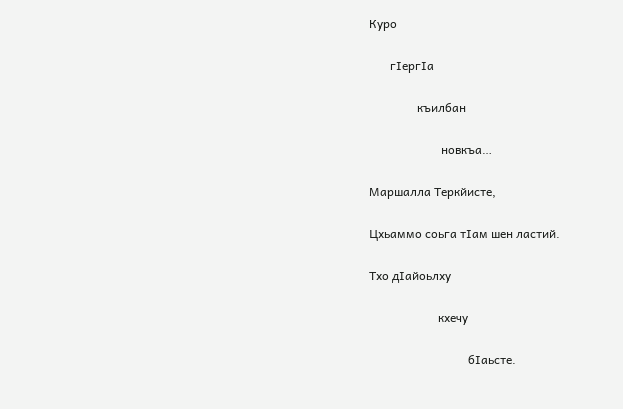Куро

       гIергIа

                къилбан

                        новкъа…

Маршалла Теркйисте,

Цхьаммо соьга тIам шен ластий.

Тхо дIайоьлху

                       кхечу

                                 бIаьсте.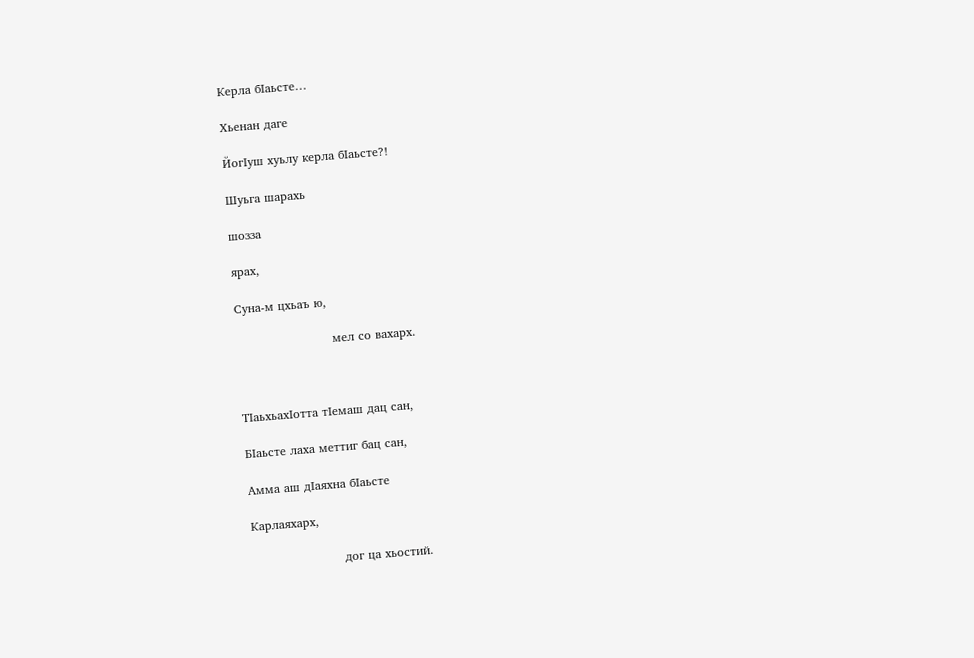Керла бIаьсте…

Хьенан даге

ЙогIуш хуьлу керла бIаьсте?!

Шуьга шарахь

шозза

ярах,

Суна-м цхьаъ ю,

                        мел со вахарх.



ТIаьхьахIотта тIемаш дац сан,

БIаьсте лаха меттиг бац сан,

Амма аш дIаяхна бIаьсте

Карлаяхарх,

                       дог ца хьостий.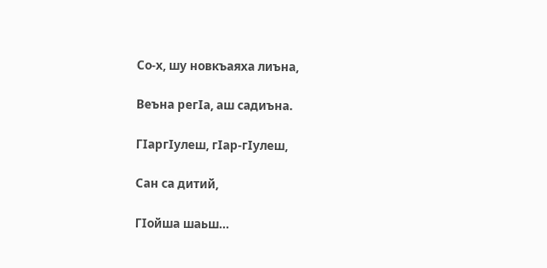Со-х, шу новкъаяха лиъна,

Веъна регIа, аш садиъна.

ГIаргIулеш, гIар-гIулеш,

Сан са дитий,

ГIойша шаьш…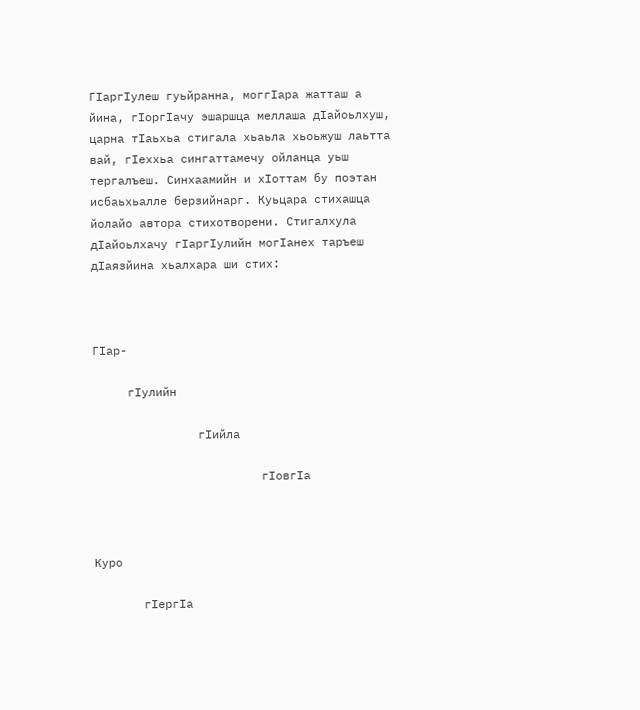ГIаргIулеш гуьйранна, моггIара жатташ а йина, гIоргIачу эшаршца меллаша дIайоьлхуш, царна тIаьхьа стигала хьаьла хьоьжуш лаьтта вай, гIеххьа сингаттамечу ойланца уьш тергалъеш. Синхаамийн и хIоттам бу поэтан исбаьхьалле берзийнарг. Куьцара стихашца йолайо автора стихотворени. Стигалхула дIайоьлхачу гIаргIулийн могIанех таръеш дIаязйина хьалхара ши стих:



ГIар-

     гIулийн

               гIийла

                        гIовгIа



Куро

       гIергIа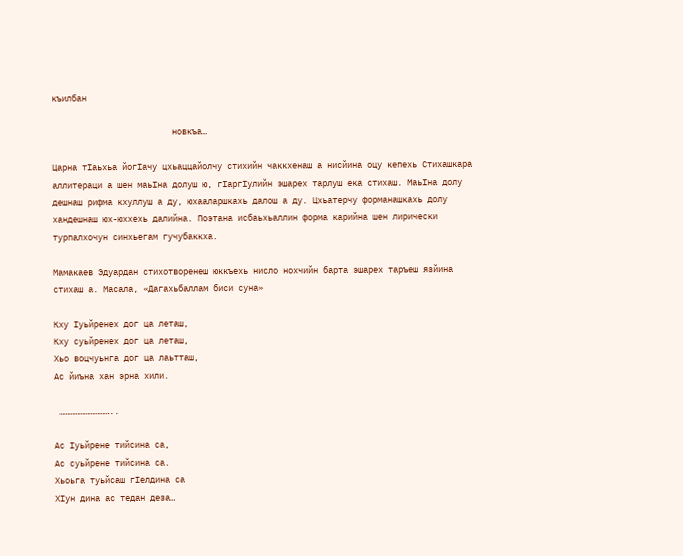къилбан

                        новкъа…

Царна тIаьхьа йогIачу цхьаццайолчу стихийн чаккхенаш а нисйина оцу кепехь Стихашкара аллитераци а шен маьIна долуш ю, гIаргIулийн эшарех тарлуш ека стихаш. МаьIна долу дешнаш рифма кхуллуш а ду, юхааларшкахь далош а ду. Цхьатерчу форманашкахь долу хандешнаш юх-юххехь далийна. Поэтана исбаьхьаллин форма карийна шен лирически турпалхочун синхьегам гучубаккха.

Мамакаев Эдуардан стихотворенеш юккъехь нисло нохчийн барта эшарех таръеш язйина стихаш а. Масала, «Дагахьбаллам биси суна»

Кху Iуьйренех дог ца леташ,
Кху суьйренех дог ца леташ,
Хьо воцчуьнга дог ца лаьтташ,
Ас йиъна хан эрна хили.

 …………………………..

Ас Iуьйрене тийсина са,
Ас суьйрене тийсина са.
Хьоьга туьйсаш гIелдина са
ХIун дина ас тедан деза…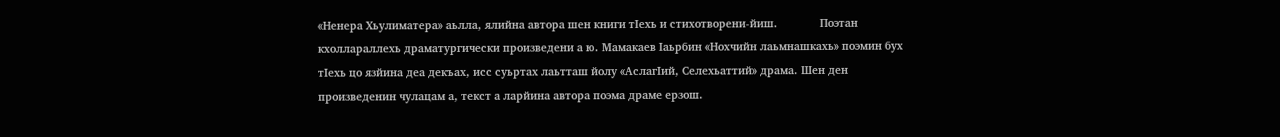«Ненера Хьулиматера» аьлла, ялийна автора шен книги тIехь и стихотворени-йиш.              Поэтан кхоллараллехь драматургически произведени а ю. Мамакаев Iаьрбин «Нохчийн лаьмнашкахь» поэмин бух тIехь цо язйина деа декъах, исс суьртах лаьтташ йолу «АслагIий, Селехьаттий» драма. Шен ден произведенин чулацам а, текст а ларйина автора поэма драме ерзош.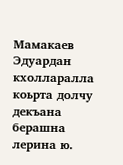Мамакаев Эдуардан кхолларалла коьрта долчу декъана берашна лерина ю.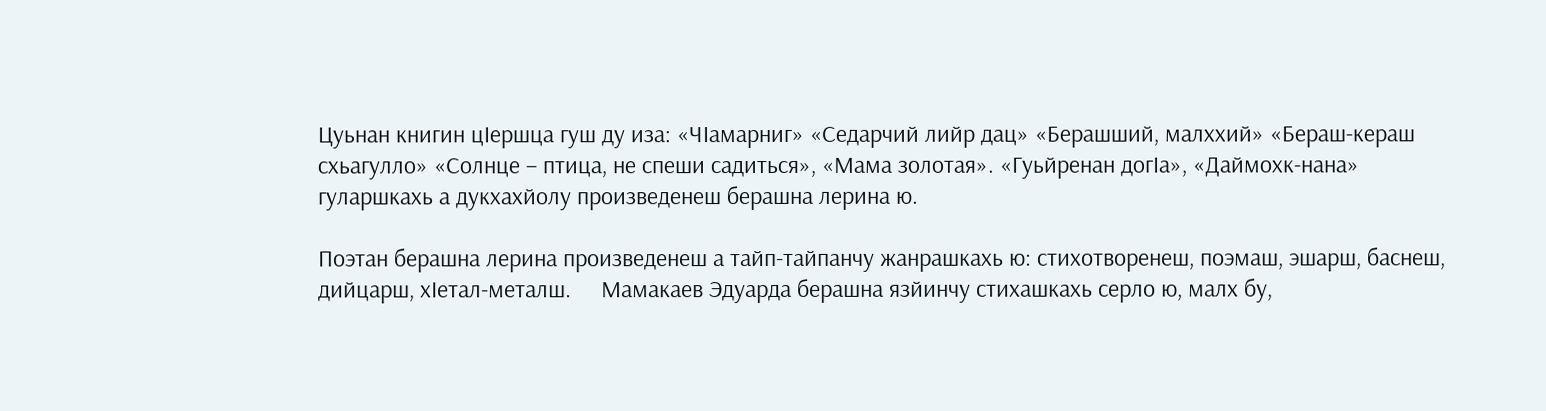Цуьнан книгин цIершца гуш ду иза: «ЧIамарниг» «Седарчий лийр дац» «Берашший, малххий» «Бераш-кераш схьагулло» «Солнце − птица, не спеши садиться», «Мама золотая». «Гуьйренан догIа», «Даймохк-нана» гуларшкахь а дукхахйолу произведенеш берашна лерина ю.

Поэтан берашна лерина произведенеш а тайп-тайпанчу жанрашкахь ю: стихотворенеш, поэмаш, эшарш, баснеш, дийцарш, хIетал-металш.     Мамакаев Эдуарда берашна язйинчу стихашкахь серло ю, малх бу,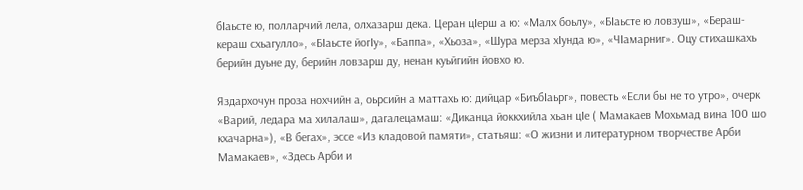бIаьсте ю, полларчий лела, олхазарш дека. Церан цIерш а ю: «Малх боьлу», «БIаьсте ю ловзуш», «Бераш-кераш схьагулло», «БIаьсте йогIу», «Баппа», «Хьоза», «Шура мерза хIунда ю», «ЧIамарниг». Оцу стихашкахь берийн дуьне ду, берийн ловзарш ду, ненан куьйгийн йовхо ю.

Яздархочун проза нохчийн а, оьрсийн а маттахь ю: дийцар «БиъбIаьрг», повесть «Если бы не то утро», очерк «Варий, ледара ма хилалаш», дагалецамаш: «Диканца йоккхийла хьан цIе ( Мамакаев Мохьмад вина 100 шо кхачарна»), «В бегах», эссе «Из кладовой памяти», статьяш: «О жизни и литературном творчестве Арби Мамакаев», «Здесь Арби и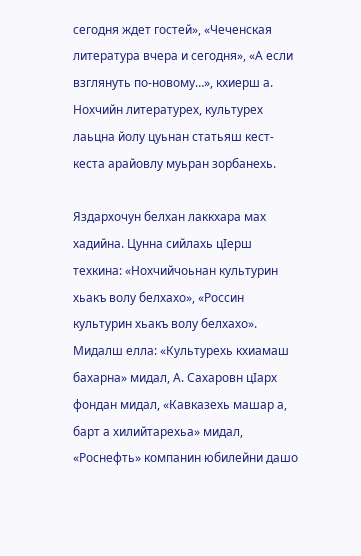сегодня ждет гостей», «Чеченская литература вчера и сегодня», «А если взглянуть по-новому…», кхиерш а. Нохчийн литературех, культурех лаьцна йолу цуьнан статьяш кест-кеста арайовлу муьран зорбанехь.

Яздархочун белхан лаккхара мах хадийна. Цунна сийлахь цIерш техкина: «Нохчийчоьнан культурин хьакъ волу белхахо», «Россин культурин хьакъ волу белхахо». Мидалш елла: «Культурехь кхиамаш бахарна» мидал, А. Сахаровн цIарх фондан мидал, «Кавказехь машар а, барт а хилийтарехьа» мидал, «Роснефть» компанин юбилейни дашо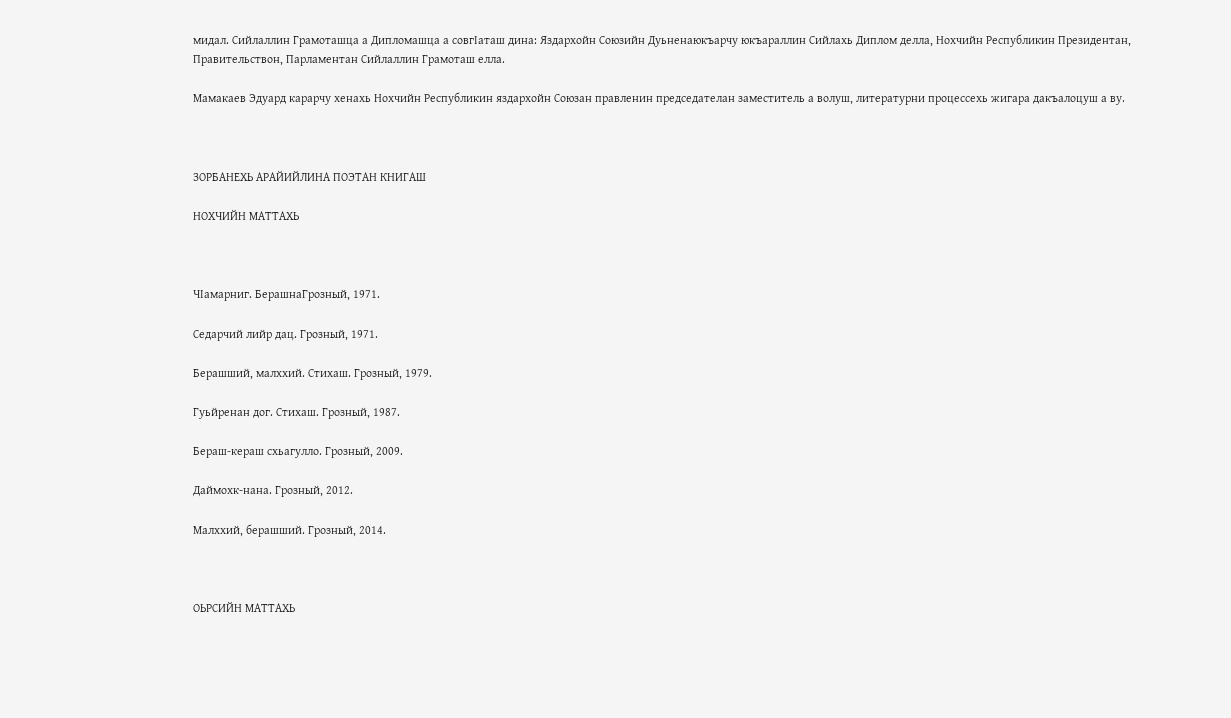мидал. Сийлаллин Грамоташца а Дипломашца а совгIаташ дина: Яздархойн Союзийн Дуьненаюкъарчу юкъараллин Сийлахь Диплом делла, Нохчийн Республикин Президентан, Правительствон, Парламентан Сийлаллин Грамоташ елла.

Мамакаев Эдуард карарчу хенахь Нохчийн Республикин яздархойн Союзан правленин председателан заместитель а волуш, литературни процессехь жигара дакъалоцуш а ву.



ЗОРБАНЕХЬ АРАЙИЙЛИНА ПОЭТАН КНИГАШ

НОХЧИЙН МАТТАХЬ



ЧIамарниг. БерашнаГрозный, 1971.

Седарчий лийр дац. Грозный, 1971.

Берашший, малххий. Стихаш. Грозный, 1979.

Гуьйренан дог. Стихаш. Грозный, 1987.

Бераш-кераш схьагулло. Грозный, 2009.

Даймохк-нана. Грозный, 2012.

Малххий, берашший. Грозный, 2014.



ОЬРСИЙН МАТТАХЬ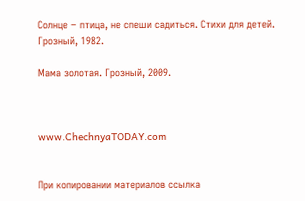Солнце − птица, не спеши садиться. Стихи для детей. Грозный, 1982.

Мама золотая. Грозный, 2009.



www.ChechnyaTODAY.com


При копировании материалов ссылка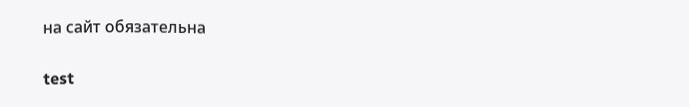на сайт обязательна

test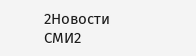2Новости СМИ2